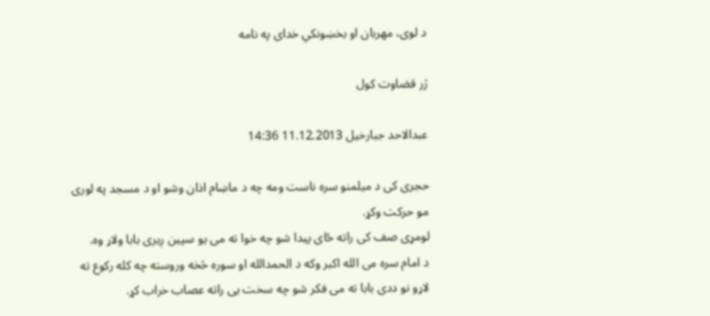د لوی، مهربان او بخښونکي خدای په نامه

ژر قضاوت کول

عبدالاحد جبارخیل 11.12.2013 14:36

حجری کی د میلمنو سره ناست ومه چه د ماښام اذان وشو او د مسجد په لوری مو حرکت وکړ.
لومړی صف کی راته ځای پیدا شو چه خوا ته می یو سپین ږیری بابا ولاړ وه.
د امام سره می الله اکبر وکه د الحمدالله او سوره څخه وروسته چه کله رکوع ته لاړو نو ددی بابا ته می فکر شو چه سخت یی راته عصاب خراب کړ.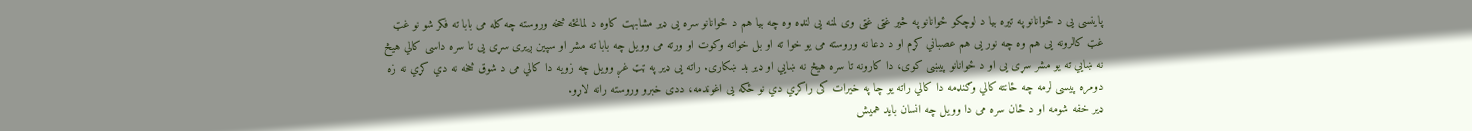پاینسی یی د ځوانانو په تیره بیا د لوچکو ځوانانو په څیر غټی غټی وی لمنه یی لنډه وه چه بیا هم د ځوانانو سره یی ډیر مشابهت کاوه د لمانځه څخه وروسته چه کله می بابا ته فکر شو نو غټ غټ کالرونه یی هم وه چه نور یی هم عصباني کړم او د دعا نه وروسته می یو خوا ته او بل خواته وکوت او ورته می وویل چه بابا ته مشر او سپین ږیری سړی یی تا سره داسی کالي هیڅ نه ښایي ته یو مشر سړی یی او د ځوانانو پیښی کوی، دا کارونه تا سره هیڅ نه ښایي او ډیر بد ښکاری. راته یی ډیر په ټټ غږ وویل چه زویه دا کالي می د شوق څخه نه دي کړي نه زه دومره پیسی لرمه چه ځانته کالي وګنډمه دا کالي راته یو چا په خیرات کی راکړي دي نو ځکه یی اغوندمه، ددی خبرو وروسته رانه لاړو.
ډیر خفه شومه او د ځان سره می دا وویل چه انسان باید همیش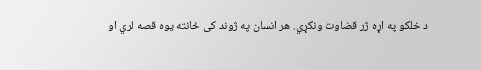د خلکو په اړه ژر قضاوت ونکړي. هر انسان په ژوند کی ځانته یوه قصه لري او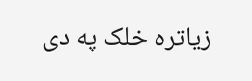زیاتره خلک په دی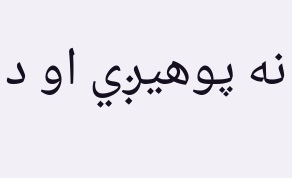نه پوهیږي او د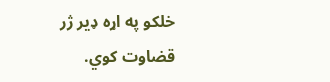خلکو په اړه ډیر ژر قضاوت کوي.